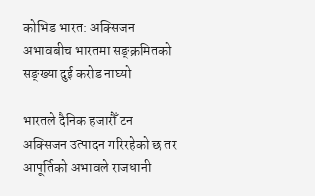कोभिड भारत: अक्सिजन अभावबीच भारतमा सङ्क्रमितको सङ्ख्या दुई करोड नाघ्यो

भारतले दैनिक हजारौँ टन अक्सिजन उत्पादन गरिरहेको छ तर आपूर्तिको अभावले राजधानी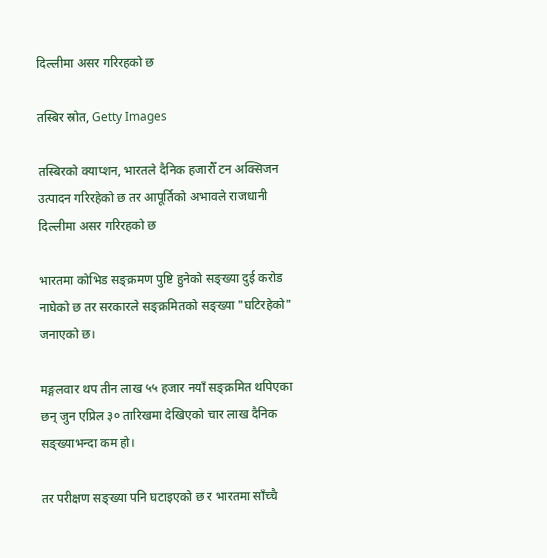दिल्लीमा असर गरिरहको छ

तस्बिर स्रोत, Getty Images

तस्बिरको क्याप्शन, भारतले दैनिक हजारौँ टन अक्सिजन उत्पादन गरिरहेको छ तर आपूर्तिको अभावले राजधानी दिल्लीमा असर गरिरहको छ

भारतमा कोभिड सङ्क्रमण पुष्टि हुनेको सङ्ख्या दुई करोड नाघेको छ तर सरकारले सङ्क्रमितको सङ्ख्या "घटिरहेको" जनाएको छ।

मङ्गलवार थप तीन लाख ५५ हजार नयाँ सङ्क्रमित थपिएका छन् जुन एप्रिल ३० तारिखमा देखिएको चार लाख दैनिक सङ्ख्याभन्दा कम हो।

तर परीक्षण सङ्ख्या पनि घटाइएको छ र भारतमा साँच्चै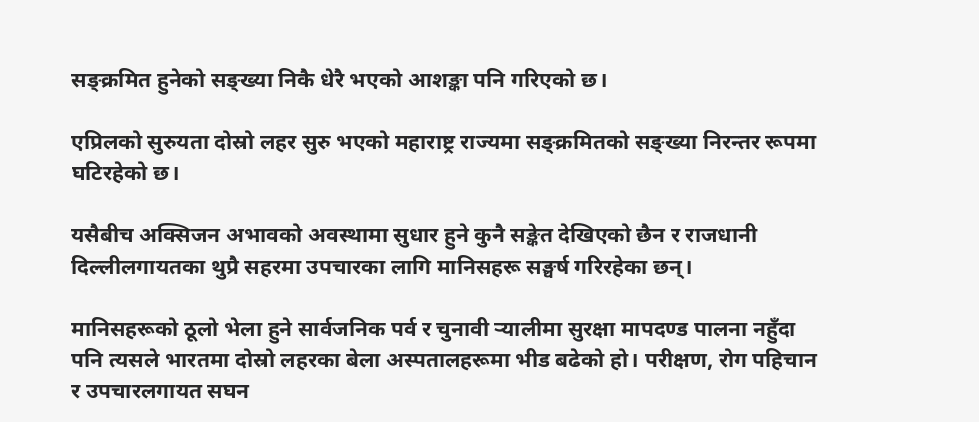सङ्क्रमित हुनेको सङ्ख्या निकै धेरै भएको आशङ्का पनि गरिएको छ।

एप्रिलको सुरुयता दोस्रो लहर सुरु भएको महाराष्ट्र राज्यमा सङ्क्रमितको सङ्ख्या निरन्तर रूपमा घटिरहेको छ।

यसैबीच अक्सिजन अभावको अवस्थामा सुधार हुने कुनै सङ्केत देखिएको छैन र राजधानी दिल्लीलगायतका थुप्रै सहरमा उपचारका लागि मानिसहरू सङ्घर्ष गरिरहेका छन्।

मानिसहरूको ठूलो भेला हुने सार्वजनिक पर्व र चुनावी र्‍यालीमा सुरक्षा मापदण्ड पालना नहुँदा पनि त्यसले भारतमा दोस्रो लहरका बेला अस्पतालहरूमा भीड बढेको हो। परीक्षण, रोग पहिचान र उपचारलगायत सघन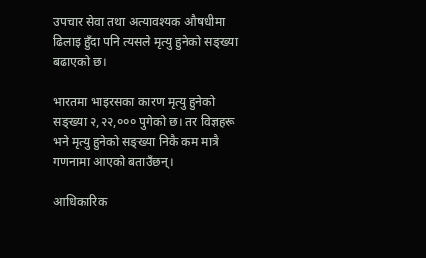उपचार सेवा तथा अत्यावश्यक औषधीमा ढिलाइ हुँदा पनि त्यसले मृत्यु हुनेको सङ्ख्या बढाएको छ।

भारतमा भाइरसका कारण मृत्यु हुनेको सङ्ख्या २,२२,००० पुगेको छ। तर विज्ञहरू भने मृत्यु हुनेको सङ्ख्या निकै कम मात्रै गणनामा आएको बताउँछन्।

आधिकारिक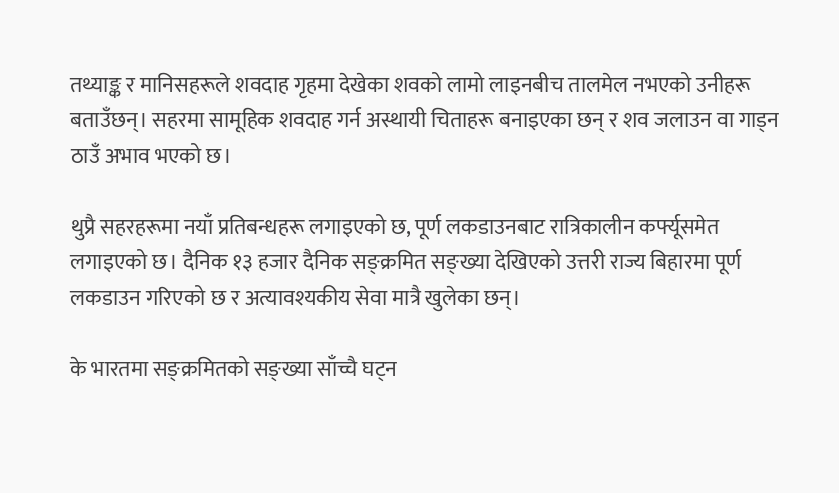तथ्याङ्क र मानिसहरूले शवदाह गृहमा देखेका शवको लामो लाइनबीच तालमेल नभएको उनीहरू बताउँछन्। सहरमा सामूहिक शवदाह गर्न अस्थायी चिताहरू बनाइएका छन् र शव जलाउन वा गाड्न ठाउँ अभाव भएको छ।

थुप्रै सहरहरूमा नयाँ प्रतिबन्धहरू लगाइएको छ, पूर्ण लकडाउनबाट रात्रिकालीन कर्फ्यूसमेत लगाइएको छ। दैनिक १३ हजार दैनिक सङ्क्रमित सङ्ख्या देखिएको उत्तरी राज्य बिहारमा पूर्ण लकडाउन गरिएको छ र अत्यावश्यकीय सेवा मात्रै खुलेका छन्।

के भारतमा सङ्क्रमितको सङ्ख्या साँच्चै घट्न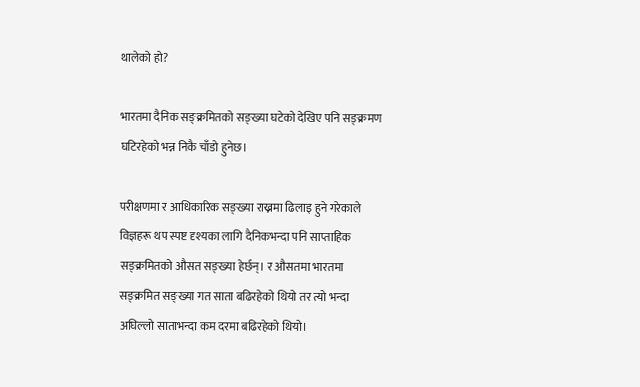थालेको हो?

भारतमा दैनिक सङ्क्रमितको सङ्ख्या घटेको देखिए पनि सङ्क्रमण घटिरहेको भन्न निकै चाँडो हुनेछ।

परीक्षणमा र आधिकारिक सङ्ख्या राख्नमा ढिलाइ हुने गरेकाले विज्ञहरू थप स्पष्ट दृश्यका लागि दैनिकभन्दा पनि साप्ताहिक सङ्क्रमितको औसत सङ्ख्या हेर्छन्। र औसतमा भारतमा सङ्क्रमित सङ्ख्या गत साता बढिरहेको थियो तर त्यो भन्दा अघिल्लो साताभन्दा कम दरमा बढिरहेको थियो।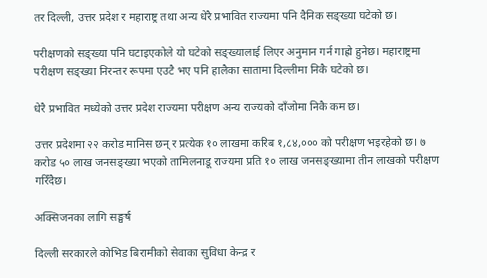तर दिल्ली, उत्तर प्रदेश र महाराष्ट्र तथा अन्य धेरै प्रभावित राज्यमा पनि दैनिक सङ्ख्या घटेको छ।

परीक्षणको सङ्ख्या पनि घटाइएकोले यो घटेको सङ्ख्यालाई लिएर अनुमान गर्न गाह्रो हुनेछ। महाराष्ट्रमा परीक्षण सङ्ख्या निरन्तर रूपमा एउटै भए पनि हालैका सातामा दिल्लीमा निकै घटेको छ।

धेरै प्रभावित मध्येको उत्तर प्रदेश राज्यमा परीक्षण अन्य राज्यको दाँजोमा निकै कम छ।

उत्तर प्रदेशमा २२ करोड मानिस छन् र प्रत्येक १० लाखमा करिब १,८४,००० को परीक्षण भइरहेको छ। ७ करोड ५० लाख जनसङ्ख्या भएको तामिलनाडू राज्यमा प्रति १० लाख जनसङ्ख्यामा तीन लाखको परीक्षण गरिँदैछ।

अक्सिजनका लागि सङ्घर्ष

दिल्ली सरकारले कोभिड बिरामीको सेवाका सुविधा केन्द्र र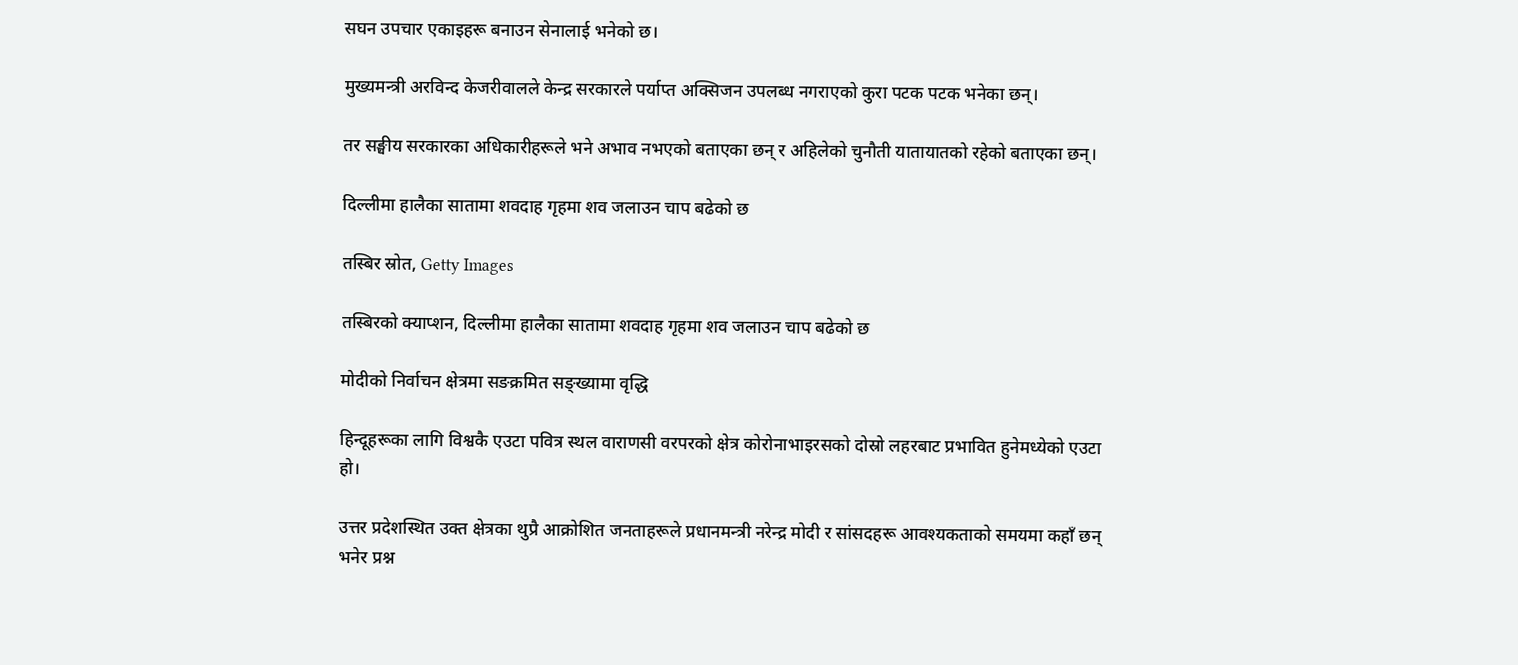सघन उपचार एकाइहरू बनाउन सेनालाई भनेको छ।

मुख्यमन्त्री अरविन्द केजरीवालले केन्द्र सरकारले पर्याप्त अक्सिजन उपलब्ध नगराएको कुरा पटक पटक भनेका छन्।

तर सङ्घीय सरकारका अधिकारीहरूले भने अभाव नभएको बताएका छन् र अहिलेको चुनौती यातायातको रहेको बताएका छन्।

दिल्लीमा हालैका सातामा शवदाह गृहमा शव जलाउन चाप बढेको छ

तस्बिर स्रोत, Getty Images

तस्बिरको क्याप्शन, दिल्लीमा हालैका सातामा शवदाह गृहमा शव जलाउन चाप बढेको छ

मोदीको निर्वाचन क्षेत्रमा सङक्रमित सङ्ख्यामा वृद्धि

हिन्दूहरूका लागि विश्वकै एउटा पवित्र स्थल वाराणसी वरपरको क्षेत्र कोरोनाभाइरसको दोस्रो लहरबाट प्रभावित हुनेमध्येको एउटा हो।

उत्तर प्रदेशस्थित उक्त क्षेत्रका थुप्रै आक्रोशित जनताहरूले प्रधानमन्त्री नरेन्द्र मोदी र सांसदहरू आवश्यकताको समयमा कहाँ छन् भनेर प्रश्न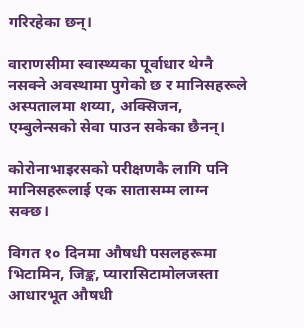गरिरहेका छन्।

वाराणसीमा स्वास्थ्यका पूर्वाधार थेग्नै नसक्ने अवस्थामा पुगेको छ र मानिसहरूले अस्पतालमा शय्या, अक्सिजन, एम्बुलेन्सको सेवा पाउन सकेका छैनन्।

कोरोनाभाइरसको परीक्षणकै लागि पनि मानिसहरूलाई एक सातासम्म लाग्न सक्छ।

विगत १० दिनमा औषधी पसलहरूमा भिटामिन, जिङ्क, प्यारासिटामोलजस्ता आधारभूत औषधी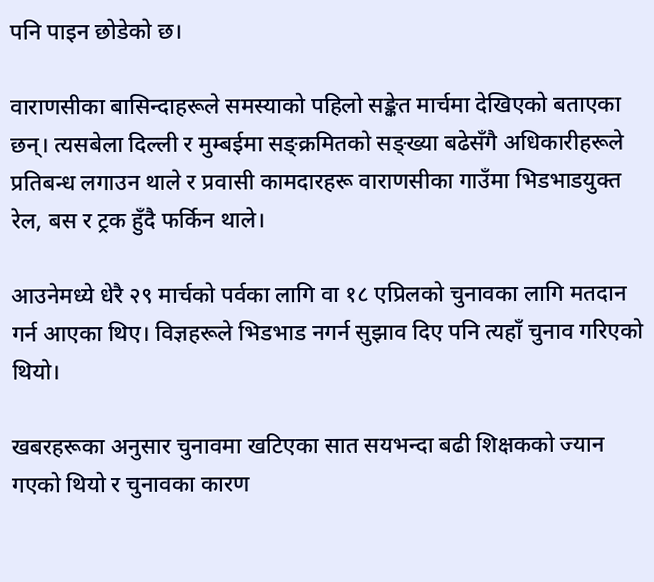पनि पाइन छोडेको छ।

वाराणसीका बासिन्दाहरूले समस्याको पहिलो सङ्केत मार्चमा देखिएको बताएका छन्। त्यसबेला दिल्ली र मुम्बईमा सङ्क्रमितको सङ्ख्या बढेसँगै अधिकारीहरूले प्रतिबन्ध लगाउन थाले र प्रवासी कामदारहरू वाराणसीका गाउँमा भिडभाडयुक्त रेल, बस र ट्रक हुँदै फर्किन थाले।

आउनेमध्ये धेरै २९ मार्चको पर्वका लागि वा १८ एप्रिलको चुनावका लागि मतदान गर्न आएका थिए। विज्ञहरूले भिडभाड नगर्न सुझाव दिए पनि त्यहाँ चुनाव गरिएको थियो।

खबरहरूका अनुसार चुनावमा खटिएका सात सयभन्दा बढी शिक्षकको ज्यान गएको थियो र चुनावका कारण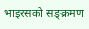भाइरसको सङ्क्रमण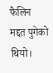फैलिन मद्दत पुगेको थियो।